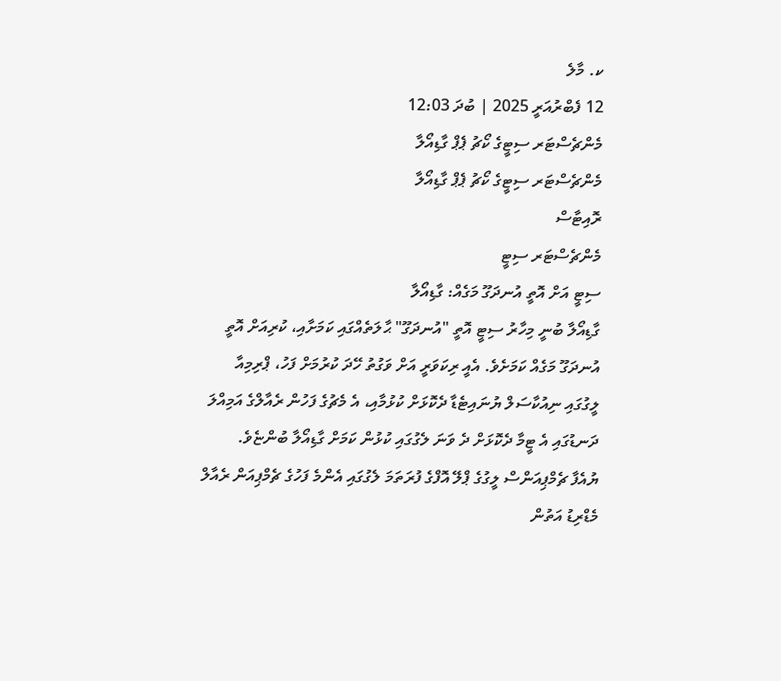ކ. މާލެ
12 ފެބްރުއަރީ 2025 | ބުދަ 12:03
މެންޗެސްޓަރ ސިޓީގެ ކޯޗު ޕެޕް ގާޑިއޯލާ
މެންޗެސްޓަރ ސިޓީގެ ކޯޗު ޕެޕް ގާޑިއޯލާ
ރޮއިޓާސް
މެންޗެސްޓަރ ސިޓީ
ސިޓީ އަށް އޮތީ އުނދަގޫ މަގެއް: ގާޑިއޯލާ
ގާޑިއޯލާ ބުނީ މިހާރު ސިޓީ އޮތީ "އުނދަގޫ" ޙާލަތެއްގައި ކަމަށާއި، ކުރިއަށް އޮތީ އުނދަގޫ މަގެއް ކަމަށެވެ. އެއީ ރިކަވަރީ އަށް ވަގުތު ހޭދަ ކުރުމަށް ފަހު، ޕްރިމިއާ ލީގުގައި ނިއުކާސަލް ޔުނައިޓެޑާ ދެކޮޅަށް ކުޅުމާއި، އެ މެޗުގެ ފަހުން ރެއާލްގެ އަމިއްލަ ދަނޑުގައި އެ ޓީމާ ދެކޮޅަށް ދެ ވަނަ ލެގުގައި ކުޅުން ކަމަށް ގާޑިއޯލާ ބުންޏެވެ.
ޔުއެފާ ޗެމްޕިއަންސް ލީގުގެ ޕްލޭ އޮފްގެ ފުރަތަމަ ލެގުގައި އެންމެ ފަހުގެ ޗެމްޕިއަން ރެއާލް މެޑްރިޑު އަތުން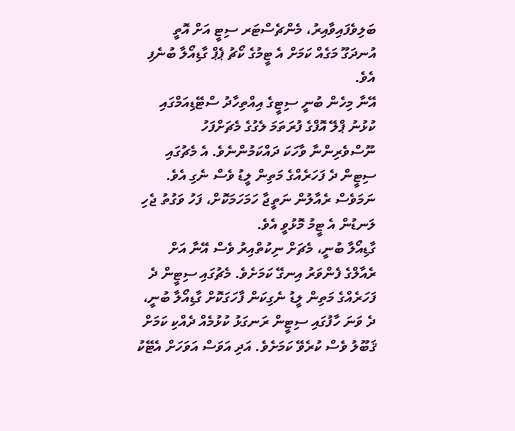ބަލިވެފައިވާއިރު، މެންޗެސްޓަރ ސިޓީ އަށް އޮތީ އުނދަގޫ މަގެއް ކަމަށް އެ ޓީމުގެ ކޯޗު ޕެޕް ގާޑިއޯލާ ބުނެފި އެވެ.
އޭނާ މިހެން ބުނީ ސިޓީގެ އިއްތިހާދު ސްޓޭޑިއަމްގައި ކުޅުނު ޕްލޭ އޮފްގެ ފުރަތަމަ ލެގުގެ މެޗަށްފަހު ނޫސްވެރިންނާ ވާހަކަ ދައްކަމުންނެވެ. އެ މެޗުގައި ސިޓީން ދެ ފަހަރެއްގެ މަތިން ލީޑު ވެސް ނެގި އެވެ. ނަމަވެސް ރެއާލުން ނަތީޖާ ހަމަހަމަކޮށް، ފަހު ވަގުތު ޖެހި ލަނޑުން އެ ޓީމު މޮޅުވީ އެވެ.
ގާޑިއޯލާ ބުނީ، މެޗަށް ނިކުތްއިރު ވެސް އޭނާ އަށް ރެއާލްގެ ފެންވަރު އިނގޭ ކަމަށެވެ. މެޗުގައި ސިޓީން ދެ ފަހަރެއްގެ މަތިން ލީޑު ނެގިކަން ފާހަގަކޮށް ގާޑިއޯލާ ބުނީ، ދެ ވަނަ ހާފުގައި ސިޓީން ރަނގަޅު ކުޅުމެއް ދެއްކި ކަމަށް ޤަބޫލު ވެސް ކުރެވޭ ކަމަށެވެ. އަދި އަވަސް އަވަހަށް އެޓޭކު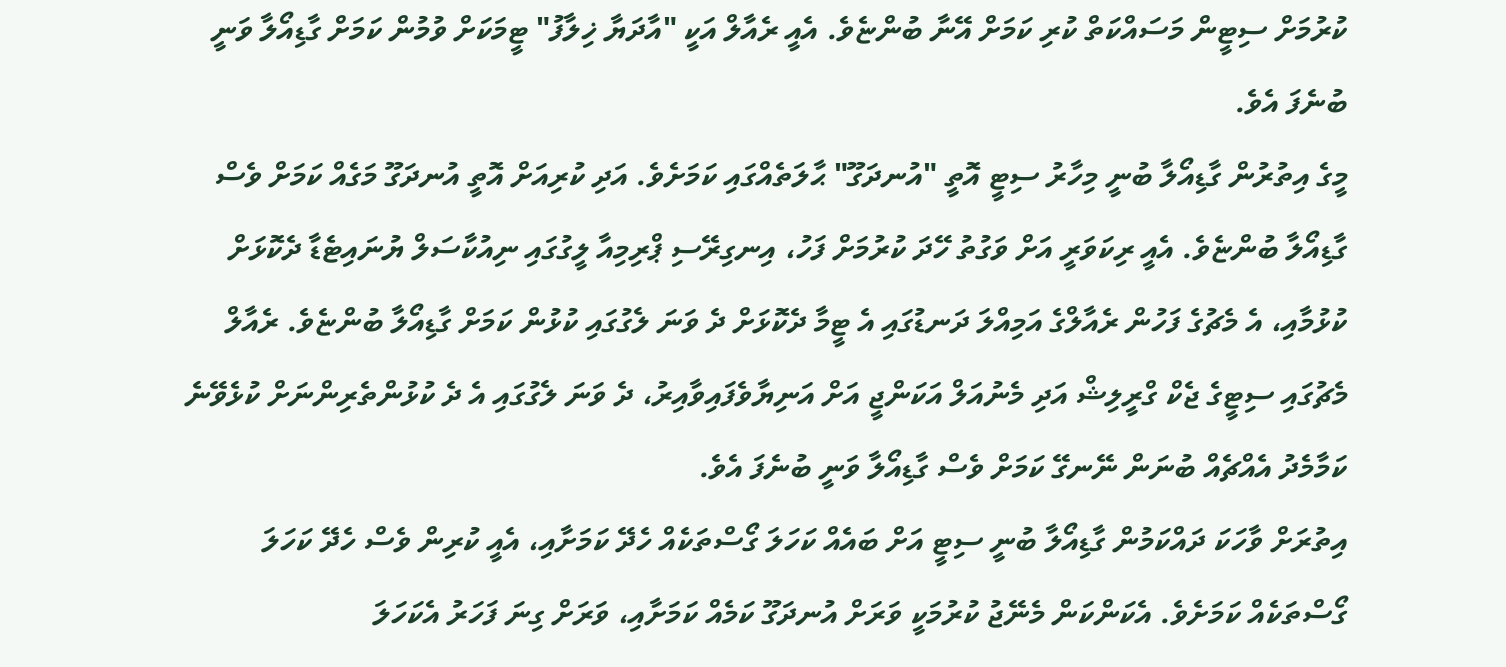ކުރުމަށް ސިޓީން މަސައްކަތް ކުރި ކަމަށް އޭނާ ބުންޏެވެ. އެއީ ރެއާލް އަކީ "އާދަޔާ ޚިލާފު" ޓީމަކަށް ވުމުން ކަމަށް ގާޑިއޯލާ ވަނީ ބުނެފަ އެވެ.
މީގެ އިތުރުން ގާޑިއޯލާ ބުނީ މިހާރު ސިޓީ އޮތީ "އުނދަގޫ" ޙާލަތެއްގައި ކަމަށެވެ. އަދި ކުރިއަށް އޮތީ އުނދަގޫ މަގެއް ކަމަށް ވެސް ގާޑިއޯލާ ބުންޏެވެ. އެއީ ރިކަވަރީ އަށް ވަގުތު ހޭދަ ކުރުމަށް ފަހު، އިނގިރޭސި ޕްރިމިއާ ލީގުގައި ނިއުކާސަލް ޔުނައިޓެޑާ ދެކޮޅަށް ކުޅުމާއި، އެ މެޗުގެ ފަހުން ރެއާލްގެ އަމިއްލަ ދަނޑުގައި އެ ޓީމާ ދެކޮޅަށް ދެ ވަނަ ލެގުގައި ކުޅުން ކަމަށް ގާޑިއޯލާ ބުންޏެވެ. ރެއާލް މެޗުގައި ސިޓީގެ ޖެކް ގްރީލިޝް އަދި މެނުއަލް އަކަންޖީ އަށް އަނިޔާވެފައިވާއިރު، ދެ ވަނަ ލެގުގައި އެ ދެ ކުޅުންތެރިންނަށް ކުޅެވޭނެ ކަމާމެދު އެއްޗެއް ބުނަން ނޭނގޭ ކަމަށް ވެސް ގާޑިއޯލާ ވަނީ ބުނެފަ އެވެ.
އިތުރަށް ވާހަކަ ދައްކަމުން ގާޑިއޯލާ ބުނީ ސިޓީ އަށް ބައެއް ކަހަލަ ގޯސްތަކެއް ހެދޭ ކަމަށާއި، އެއީ ކުރިން ވެސް ހެދޭ ކަހަލަ ގޯސްތަކެއް ކަމަށެވެ. އެކަންކަން މެނޭޖު ކުރުމަކީ ވަރަށް އުނދަގޫ ކަމެއް ކަމަށާއި، ވަރަށް ގިނަ ފަހަރު އެކަހަލަ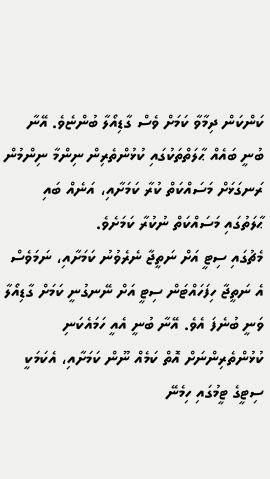ކަންކަން ދިމާވާ ކަމަށް ވެސް ގާޑިއޯލާ ބުންޏެވެ. އޭނާ ބުނީ ބައެއް ޙާލަތްތަކުގައި ކުޅުންތެރިން ނިންމާ ނިންމުން ރަނގަޅަށް މަސައްކަތް ކުރާ ކަމަށާއި، އަނެއް ބައި ޙާލަތުގައި މަސައްކަތް ނުކުރާ ކަމަށެވެ.
މެޗުގައި ސިޓީ އަށް ނަތީޖާ ނެރެވުނު ކަމަށާއި، ނަމަވެސް އެ ނަތީޖާ ހިފަހައްޓަން ސިޓީ އަށް ނޭނގުނީ ކަމަށް ގާޑިއޯލާ ވަނީ ބުނެފަ އެވެ. އޭނާ ބުނީ އެއީ ހަމައެކަނި ކުޅުންތެރިންނަށް އޮތް ކަމެއް ނޫން ކަމަށާއި، އެކަމަކީ ސިޓީގެ ޓީމުގައި ހިމެނޭ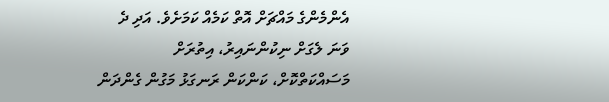އެންމެންގެ މައްޗަށް އޮތް ކަމެއް ކަމަށެވެ. އަދި ދެ ވަނަ ލެގަށް ނިކުންނައިރު، އިތުރަށް މަސައްކަތްކޮށް، ކަންކަން ރަނގަޅު މަގުން ގެންދަން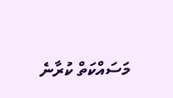މަސައްކަތް ކުރާނެ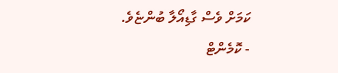ކަމަށް ވެސް ގާޑިއޯލާ ބުންޏެވެ.
- ކޮމެންޓް